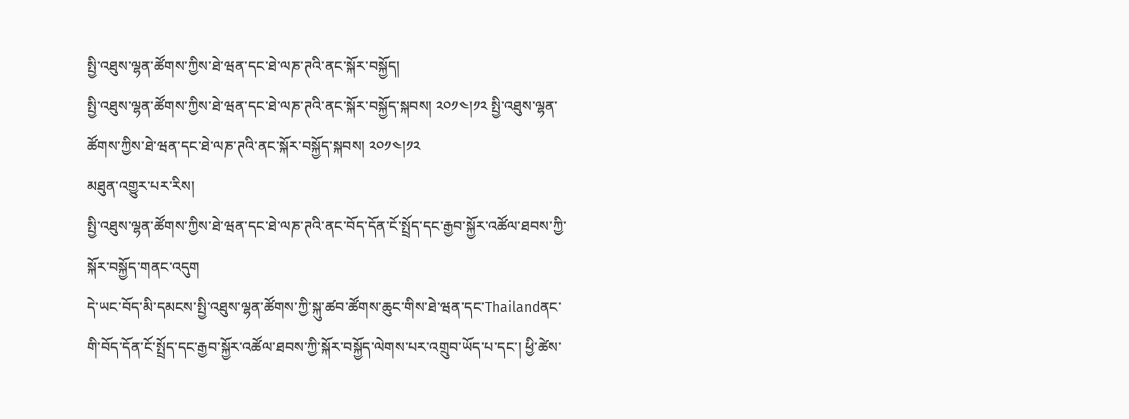སྤྱི་འཐུས་ལྷན་ཚོགས་ཀྱིས་ཐེ་ཝན་དང་ཐེ་ལཎ་ཊའི་ནང་སྐོར་བསྐྱོད།
སྤྱི་འཐུས་ལྷན་ཚོགས་ཀྱིས་ཐེ་ཝན་དང་ཐེ་ལཎ་ཊའི་ནང་སྐོར་བསྐྱོད་སྐབས། ༢༠༡༤།༡༢ སྤྱི་འཐུས་ལྷན་ཚོགས་ཀྱིས་ཐེ་ཝན་དང་ཐེ་ལཎ་ཊའི་ནང་སྐོར་བསྐྱོད་སྐབས། ༢༠༡༤།༡༢
མཐུན་འགྱུར་པར་རིས།
སྤྱི་འཐུས་ལྷན་ཚོགས་ཀྱིས་ཐེ་ཝན་དང་ཐེ་ལཎ་ཊའི་ནང་བོད་དོན་ངོ་སྤྲོད་དང་རྒྱབ་སྐྱོར་འཚོལ་ཐབས་ཀྱི་སྐོར་བསྐྱོད་གནང་འདུག
དེ་ཡང་བོད་མི་དམངས་སྤྱི་འཐུས་ལྷན་ཚོགས་ཀྱི་སྐུ་ཚབ་ཚོགས་ཆུང་གིས་ཐེ་ཝན་དང་Thailandནང་གི་བོད་དོན་ངོ་སྤྲོད་དང་རྒྱབ་སྐྱོར་འཚོལ་ཐབས་ཀྱི་སྐོར་བསྐྱོད་ལེགས་པར་འགྲུབ་ཡོད་པ་དང་། ཕྱི་ཚེས་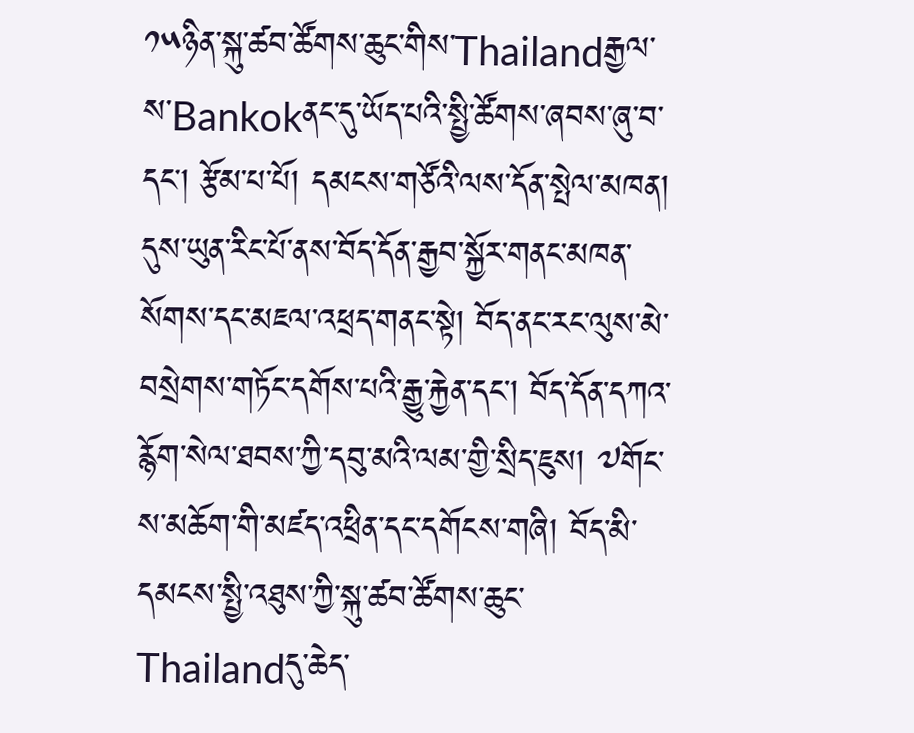༡༥ཉིན་སྐུ་ཚབ་ཚོགས་ཆུང་གིས་Thailandརྒྱལ་ས་Bankokནང་དུ་ཡོད་པའི་སྤྱི་ཚོགས་ཞབས་ཞུ་བ་དང། རྩོམ་པ་པོ། དམངས་གཙོའི་ལས་དོན་སྤེལ་མཁན། དུས་ཡུན་རིང་པོ་ནས་བོད་དོན་རྒྱབ་སྐྱོར་གནང་མཁན་སོགས་དང་མཇལ་འཕྲད་གནང་སྟེ། བོད་ནང་རང་ལུས་མེ་བསྲེགས་གཏོང་དགོས་པའི་རྒྱུ་རྐྱེན་དང་། བོད་དོན་དཀའ་རྙོག་སེལ་ཐབས་ཀྱི་དབུ་མའི་ལམ་གྱི་སྲིད་ཇུས། ༧གོང་ས་མཆོག་གི་མཛད་འཕྲིན་དང་དགོངས་གཞི། བོད་མི་དམངས་སྤྱི་འཐུས་ཀྱི་སྐུ་ཚབ་ཚོགས་ཆུང་Thailandདུ་ཆེད་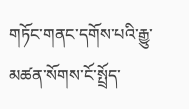གཏོང་གནང་དགོས་པའི་རྒྱུ་མཚན་སོགས་ངོ་སྤྲོད་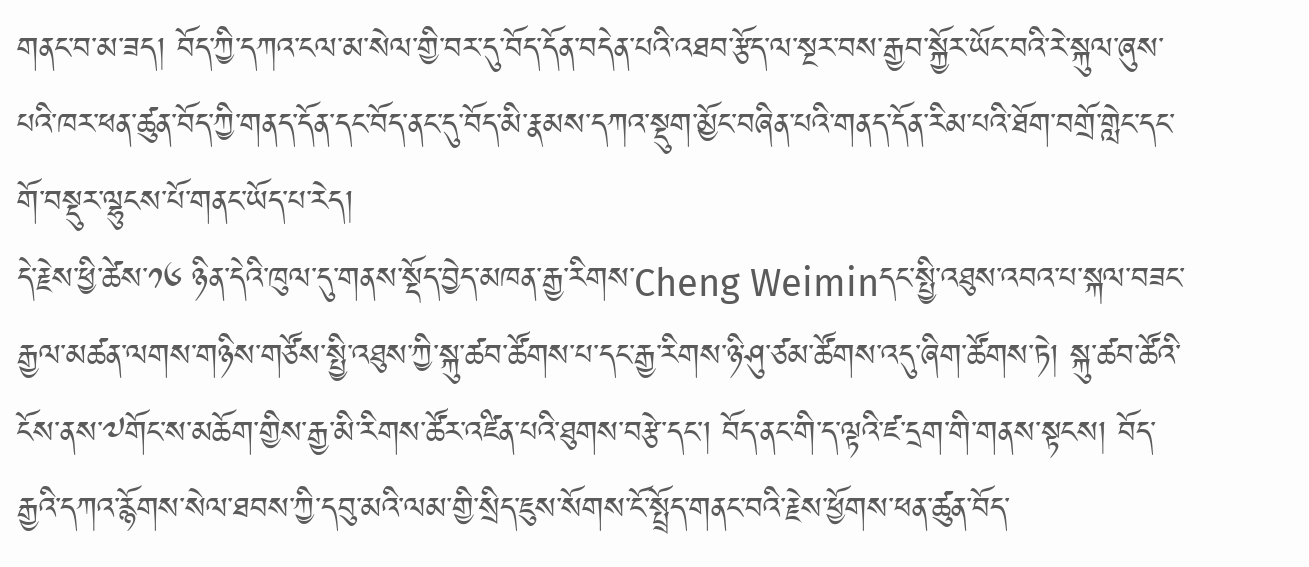གནང་བ་མ་ཟད། བོད་ཀྱི་དཀའ་ངལ་མ་སེལ་གྱི་བར་དུ་བོད་དོན་བདེན་པའི་འཐབ་རྩོད་ལ་སྔར་བས་རྒྱབ་སྐྱོར་ཡོང་བའི་རེ་སྐུལ་ཞུས་པའི་ཁར་ཕན་ཚུན་བོད་ཀྱི་གནད་དོན་དང་བོད་ནང་དུ་བོད་མི་རྣམས་དཀའ་སྡུག་མྱོང་བཞིན་པའི་གནད་དོན་རིམ་པའི་ཐོག་བགྲོ་གླེང་དང་གོ་བསྡུར་ལྷུངས་པོ་གནང་ཡོད་པ་རེད།
དེ་རྗེས་ཕྱི་ཚེས་༡༦ ཉིན་དེའི་ཁུལ་དུ་གནས་སྡོད་བྱེད་མཁན་རྒྱ་རིགས་Cheng Weiminདང་སྤྱི་འཐུས་འབའ་པ་སྐལ་བཟང་རྒྱལ་མཚན་ལགས་གཉིས་གཙོས་སྤྱི་འཐུས་ཀྱི་སྐུ་ཚབ་ཚོགས་པ་དང་རྒྱ་རིགས་ཉི་ཤུ་ཙམ་ཚོགས་འདུ་ཞིག་ཚོགས་ཏེ། སྐུ་ཚབ་ཚོའི་ངོས་ནས་༧གོང་ས་མཆོག་གྱིས་རྒྱ་མི་རིགས་ཚོར་འཛིན་པའི་ཐུགས་བརྩེ་དང། བོད་ནང་གི་ད་ལྟའི་ཛ་དྲག་གི་གནས་སྟངས། བོད་རྒྱའི་དཀའ་རྙོགས་སེལ་ཐབས་ཀྱི་དབུ་མའི་ལམ་གྱི་སྲིད་ཇུས་སོགས་ངོ་སྤྲོད་གནང་བའི་རྗེས་ཕྱོགས་ཕན་ཚུན་བོད་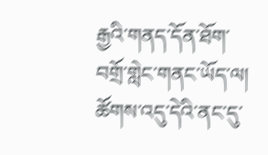རྒྱའི་གནད་དོན་ཐོག་བགྲོ་གླེང་གནང་ཡོད་ལ། ཚོགས་འདུ་དེའི་ནང་དུ་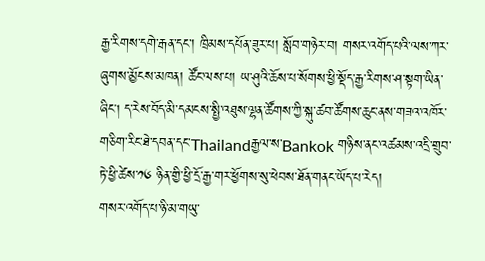རྒྱ་རིགས་དགེ་རྒན་དང་། ཁྲིམས་དཔོན་ཟུར་པ། སློབ་གཉེར་བ། གསར་འགོད་པའི་ལས་ཀར་ཞུགས་མྱོངས་མཁན། ཚོང་ལས་པ། ཡ་ཤུའི་ཆོས་པ་སོགས་ཕྱི་སྡོད་རྒྱ་རིགས་ཤ་སྟག་ཡིན་ཞིང། ད་རེས་བོད་མི་དམངས་སྤྱི་འཐུས་ལྷན་ཚོགས་ཀྱི་སྐུ་ཚབ་ཚོགས་ཆུང་ནས་གཟའ་འཁོར་གཅིག་རིང་ཐེ་དབན་དང་Thailandརྒྱལ་ས་Bankok གཉིས་ནང་འཚམས་འདྲི་གྲུབ་ཏེ་ཕྱི་ཚེས་༡༦ ཉིན་གྱི་ཕྱི་དྲོ་རྒྱ་གར་ཕྱོགས་སུ་ཕེབས་ཐོན་གནང་ཡོད་པ་རེད།
གསར་འགོད་པ་ཉི་མ་གཡུ་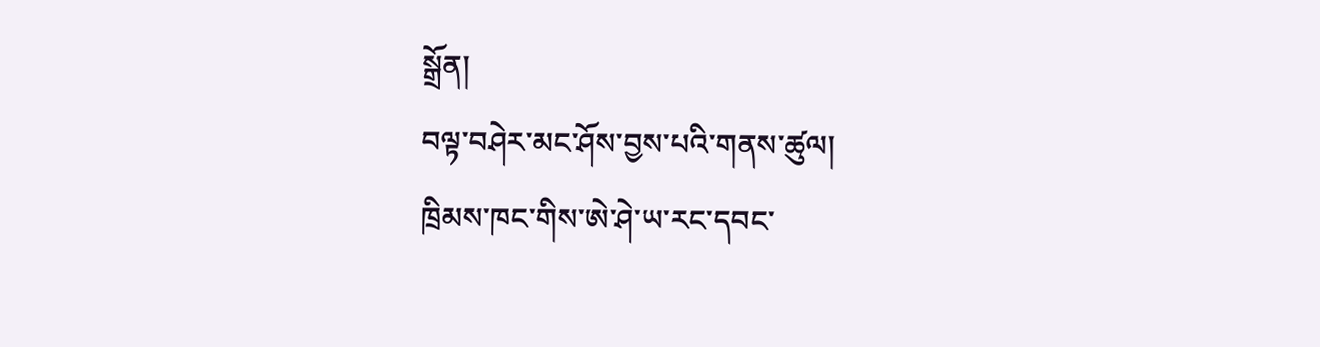སྒྲོན།
བལྟ་བཤེར་མང་ཤོས་བྱས་པའི་གནས་ཚུལ།
ཁྲིམས་ཁང་གིས་ཨེ་ཤེ་ཡ་རང་དབང་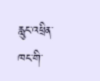རླུང་འཕྲིན་ཁང་གི་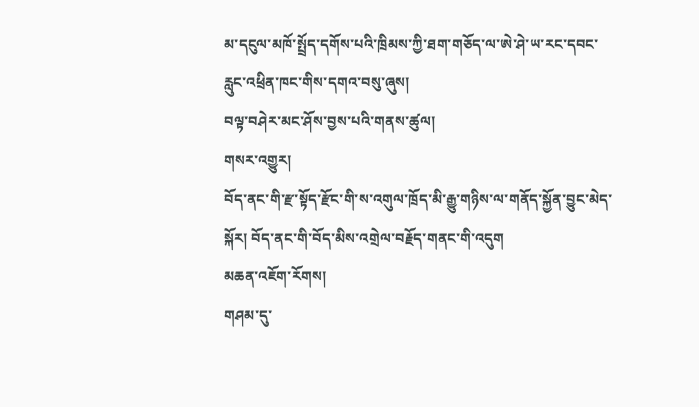མ་དངུལ་མཁོ་སྤྲོད་དགོས་པའི་ཁྲིམས་ཀྱི་ཐག་གཅོད་ལ་ཨེ་ཤེ་ཡ་རང་དབང་རླུང་འཕྲིན་ཁང་གིས་དགའ་བསུ་ཞུས།
བལྟ་བཤེར་མང་ཤོས་བྱས་པའི་གནས་ཚུལ།
གསར་འགྱུར།
བོད་ནང་གི་རྫ་སྟོད་རྫོང་གི་ས་འགུལ་ཁྲོད་མི་རྒྱུ་གཉིས་ལ་གནོད་སྐྱོན་བྱུང་མེད་སྐོར། བོད་ནང་གི་བོད་མིས་འགྲེལ་བརྗོད་གནང་གི་འདུག
མཆན་འཇོག་རོགས།
གཤམ་དུ་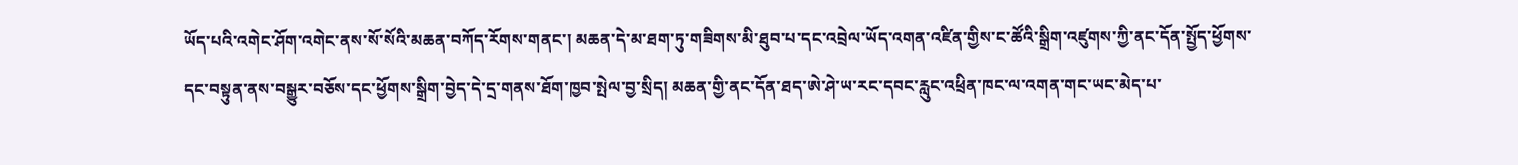ཡོད་པའི་འགེང་ཤོག་འགེང་ནས་སོ་སོའི་མཆན་བཀོད་རོགས་གནང་། མཆན་དེ་མ་ཐག་ཏུ་གཟིགས་མི་ཐུབ་པ་དང་འབྲེལ་ཡོད་འགན་འཛིན་གྱིས་ང་ཚོའི་སྒྲིག་འཛུགས་ཀྱི་ནང་དོན་སྤྱོད་ཕྱོགས་དང་བསྟུན་ནས་བསྒྱུར་བཅོས་དང་ཕྱོགས་སྒྲིག་བྱེད་དེ་དྲ་གནས་ཐོག་ཁྱབ་སྤེལ་བྱ་སྲིད། མཆན་གྱི་ནང་དོན་ཐད་ཨེ་ཤེ་ཡ་རང་དབང་རླུང་འཕྲིན་ཁང་ལ་འགན་གང་ཡང་མེད་པ་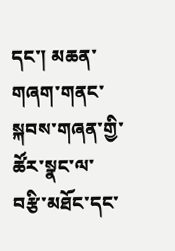དང་། མཆན་གཞག་གནང་སྐབས་གཞན་གྱི་ཚོར་སྣང་ལ་བརྩི་མཐོང་དང་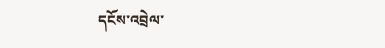དངོས་འབྲེལ་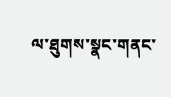ལ་ཐུགས་སྣང་གནང་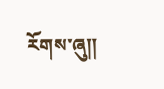རོགས་ཞུ༎